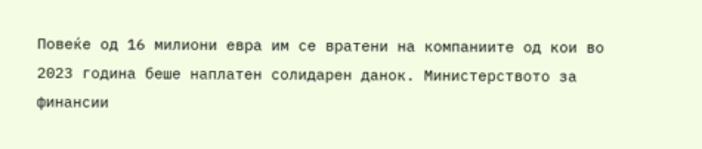Повеќе од 16 милиони евра им се вратени на компаниите од кои во 2023 година беше наплатен солидарен данок. Министерството за финансии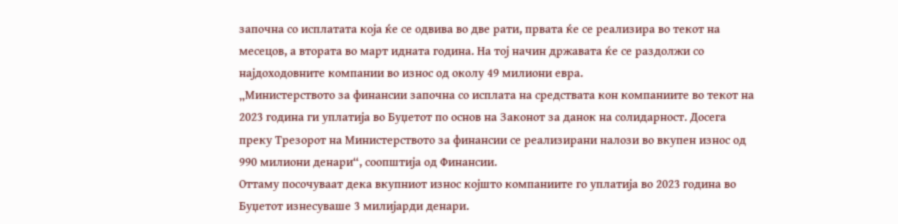започна со исплатата која ќе се одвива во две рати, првата ќе се реализира во текот на месецов, а втората во март идната година. На тој начин државата ќе се раздолжи со најдоходовните компании во износ од околу 49 милиони евра.
„Министерството за финансии започна со исплата на средствата кон компаниите во текот на 2023 година ги уплатија во Буџетот по основ на Законот за данок на солидарност. Досега преку Трезорот на Министерството за финансии се реализирани налози во вкупен износ од 990 милиони денари“, соопштија од Финансии.
Оттаму посочуваат дека вкупниот износ којшто компаниите го уплатија во 2023 година во Буџетот изнесуваше 3 милијарди денари.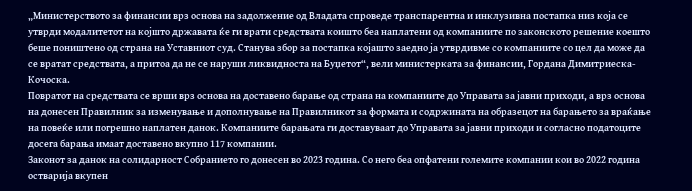„Министерството за финансии врз основа на задолжение од Владата спроведе транспарентна и инклузивна постапка низ која се утврди модалитетот на којшто државата ќе ги врати средствата коишто беа наплатени од компаниите по законското решение коешто беше поништено од страна на Уставниот суд. Станува збор за постапка којашто заедно ја утврдивме со компаниите со цел да може да се вратат средствата, а притоа да не се наруши ликвидноста на Буџетот“, вели министерката за финансии, Гордана Димитриеска-Кочоска.
Повратот на средствата се врши врз основа на доставено барање од страна на компаниите до Управата за јавни приходи, а врз основа на донесен Правилник за изменување и дополнување на Правилникот за формата и содржината на образецот на барањето за враќање на повеќе или погрешно наплатен данок. Компаниите барањата ги доставуваат до Управата за јавни приходи и согласно податоците досега барања имаат доставено вкупно 117 компании.
Законот за данок на солидарност Собранието го донесен во 2023 година. Со него беа опфатени големите компании кои во 2022 година остварија вкупен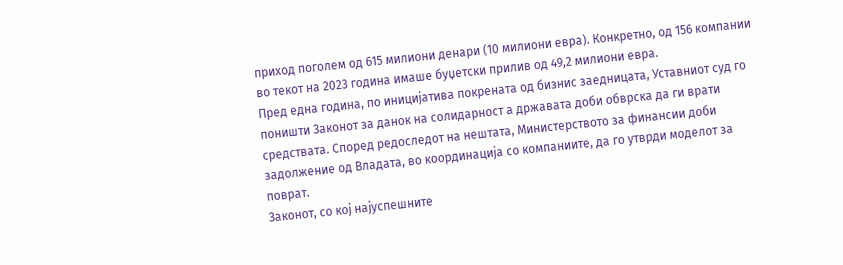приход поголем од 615 милиони денари (10 милиони евра). Конкретно, од 156 компании во текот на 2023 година имаше буџетски прилив од 49,2 милиони евра.
Пред една година, по иницијатива покрената од бизнис заедницата, Уставниот суд го поништи Законот за данок на солидарност а државата доби обврска да ги врати средствата. Според редоследот на нештата, Министерството за финансии доби задолжение од Владата, во координација со компаниите, да го утврди моделот за поврат.
Законот, со кој најуспешните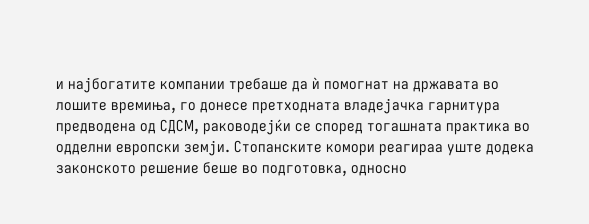и најбогатите компании требаше да ѝ помогнат на државата во лошите времиња, го донесе претходната владејачка гарнитура предводена од СДСМ, раководејќи се според тогашната практика во одделни европски земји. Стопанските комори реагираа уште додека законското решение беше во подготовка, односно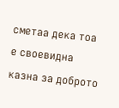сметаа дека тоа е своевидна казна за доброто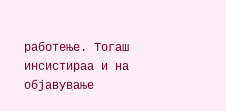работење. Тогаш инсистираа и на објавување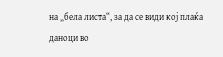на „бела листа“, за да се види кој плаќа даноци во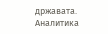државата.
Аналитика